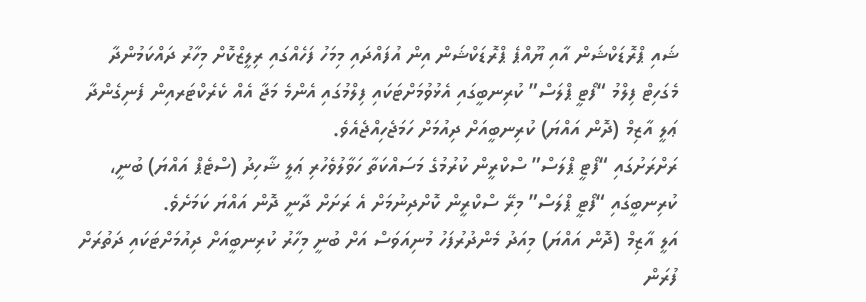ޝައި ޕްރޮޑަކްޝަން އާއި ޔޫއްޕެ ޕްރޮޑަކްޝަން އިން އުފައްދައި މިމަހު ފަހެއްގައި ރިލީޒްކޮށް މިހާރު ދައްކަމުންދާ މެގަހިޓް ފިލްމު “ފޯޓީ ޕްލަސް” ކުރިނބީގައި އެޅުވުމަށްޓަކައި ފިލްމުގައި އެންމެ މަޖާ އެއް ކެރެކްޓަރއިން ފެނިގެންދާ ޢަލީ އާޒިމް (ދޮން އައްޔަ) ކުރިނބީއަށް ދިއުމަށް ހަމަޖެހިއްޖެއެވެ.
ރަށްރަށުގައި “ފޯޓީ ޕްލަސް” ސްކްރީން ކުރުމުގެ މަސައްކަތާ ހަވާލުވެހުރި ޢަލީ ޝާހިދު (ސްޓެޕް އައްޔަ) ބުނީ، ކުރިނބީގައި “ފޯޓީ ޕްލަސް” މިރޭ ސްކްރީން ކޮށްދިނުމަށް އެ ރަށަށް ދާނީ ދޮން އައްޔަ ކަމަށެވެ.
އަލީ އާޒިމް (ދޮން އައްޔަ) މިއަދު މެންދުރުފަހު މުނިއަވަސް އަށް ބުނީ މިހާރު ކުރިނބީއަށް ދިއުމަށްޓަކައި ދަތުރަށް ފުރަން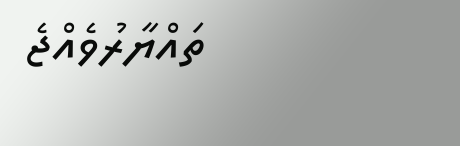ތައްޔާރުވެއްޖެ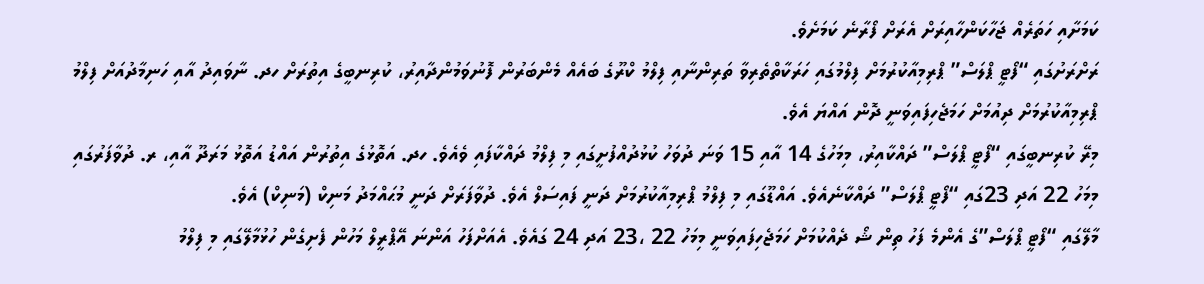ކަމަށާއި ހަތަރެއް ޖަހާކަންހާއިރަށް އެރަށް ފޯރާނެ ކަމަށެވެ.
ރަށްރަށުގައި “ފޯޓީ ޕްލަސް” ޕްރިމިއާކުރުމަށް ފިލްމުގައި ހަރަކާތްތެރިވާ ތަރިންނާއި ފިލްމު ކްރޫގެ ބައެއް މެންބަރުން ފޮނުވަމުންދާއިރު، ކުރިނބީގެ އިތުރަށް ހދ. ނާވައިދު އާއި ހަނިމާދުއަށް ފިލްމު ޕްރިމިއާކުރުމަށް ދިއުމަށް ހަމަޖެހިފައިވަނީ ދޮން އައްޔަ އެވެ.
މިރޭ ކުރިނބީގައި “ފޯޓީ ޕްލަސް” ދައްކާއިރު، މިމަހުގެ 14 އާއި 15 ވަނަ ދުވަހު ކުޅުދުއްފުށީގައި މި ފިލްމު ދައްކާފައި ވެއެވެ. ހދ. އަތޮޅުގެ އިތުރުން އައްޑު އަތޮޅު މަރަދޫ އާއި، ރ. ދުވާފަރުގައި މިމަހު 22 އަދި 23ގައި “ފޯޓީ ޕްލަސް” ދައްކާނެއެވެ. އައްޑޫގައި މި ފިލްމު ޕްރިމިއާކުރުމަށް ދަނީ ފައިސަލް އެވެ. ދުވާފަރަށް ދަނީ މުޙައްމަދު މަނިކް (މަނިކް) އެވެ.
މާލޭގައި “ފޯޓީ ޕްލަސް”ގެ އެންމެ ފަހު ތިން ޝޯ ދެއްކުމަށް ހަމަޖެހިފައިވަނީ މިމަހު 22 ،23 އަދި 24 ގައެވެ. އެއަށްފަހު އަންނަ އޭޕްރީލް މަހުން ފެށިގެން ހުޅުމާލޭގައި މި ފިލްމު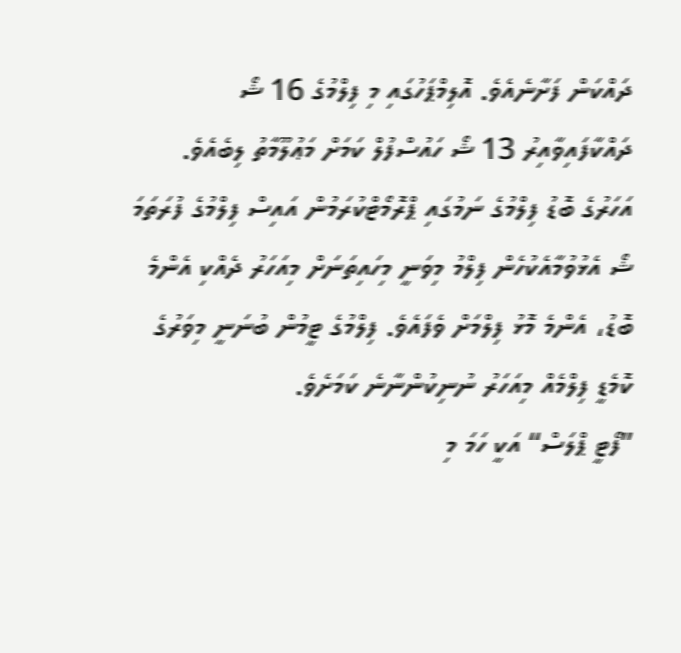ދައްކަން ފަށާނެއެވެ. އޮލިމްޕަހުގައި މި ފިލްމުގެ 16 ޝޯ ދައްކާފައިވާއިރު 13 ޝޯ ހައުސްފުލް ކަމަށް މަޢުލޫމާތު ލިބެއެވެ.
އަހަރުގެ ބޮޑު ފިލްމުގެ ނަމުގައި ޕްރޮމޯޓްކުރަމުން އައިސް ފިލްމުގެ ފުރަތަމަ ޝޯ އެޅުވުމާއެކުހެން ފިލްމު މިވަނީ މިހައިތަނަށް މިއަހަރު ދެއްކި އެންމެ ބޮޑު، އެންމެ މޮޅު ފިލްމަށް ވެފައެވެ. ފިލްމުގެ ޓީމުން ބުނަނީ މިވަރުގެ ކޮމެޑީ ފިލްމެއް މިއަހަރު ނުނިކުންނާނެ ކަމަށެވެ.
”ފޯޓީ ޕްލަސް“ އަކީ ހަމަ މި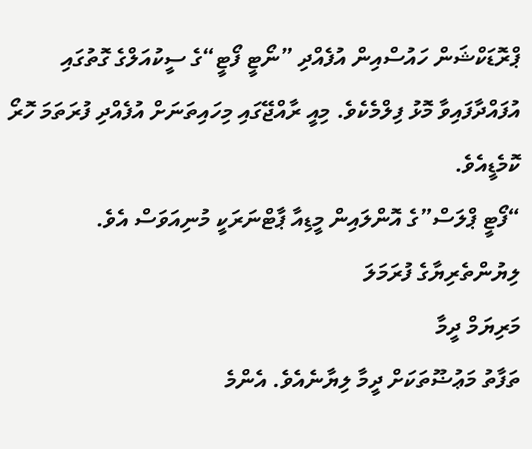ޕްރޮޑަކްޝަން ހައުސްއިން އުފެއްދި ”ނޯޓީ ފޯޓީ“ގެ ސީކުއަލްގެ ގޮތުގައި އުފައްދާފައިވާ މޮޅު ފިލްމެކެވެ. މިއީ ރާއްޖޭގައި މިހައިތަނަށް އުފެއްދި ފުރަތަމަ ހޮރޯ ކޮމެޑީއެވެ.
“ފޯޓީ ޕްލަސް”ގެ އޮންލައިން މީޑިއާ ޕާޓްނަރަކީ މުނިއަވަސް އެވެ.
ލިޔުންތެރިޔާގެ ފުރަމަލަ
މަރިޔަމް ދީމާ
ތަފާތު މަޢުޟޫތަކަށް ދީމާ ލިޔާނެއެވެ. އެންމެ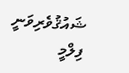ޝައުޤުވެރިވަނީ ފިލްމީ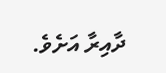ދާއިރާ އަށެވެ.